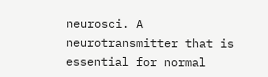neurosci. A neurotransmitter that is essential for normal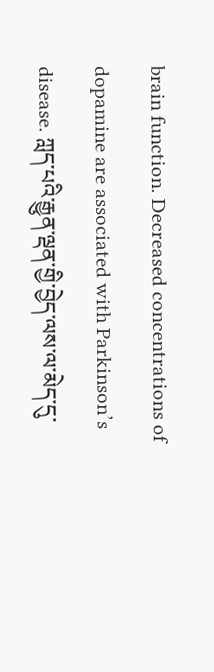brain function. Decreased concentrations of dopamine are associated with Parkinson’s disease. ཀླད་པའི་རྒྱུན་ལྡན་གྱི་བྱེད་ལས་ལ་མེད་དུ་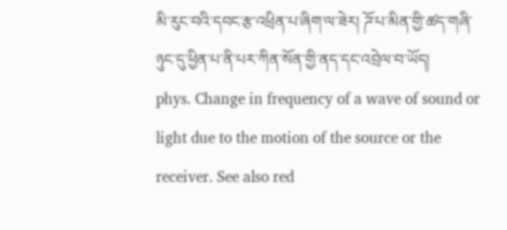མི་རུང་བའི་དབང་རྩ་འཕྲིན་པ་ཞིག་ལ་ཟེར། ཌོ་པ་མིན་གྱི་ཚད་གཞི་ཉུང་དུ་ཕྱིན་པ་ནི་པར་ཀིན་སོན་གྱི་ནད་དང་འབྲེལ་བ་ཡོད།
phys. Change in frequency of a wave of sound or light due to the motion of the source or the receiver. See also red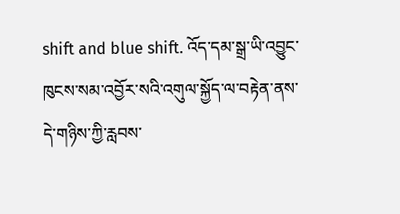shift and blue shift. འོད་དམ་སྒྲ་ཡི་འབྱུང་ཁུངས་སམ་འབྱོར་སའི་འགུལ་སྐྱོད་ལ་བརྟེན་ནས་དེ་གཉིས་ཀྱི་རླབས་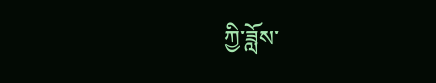ཀྱི་ཟློས་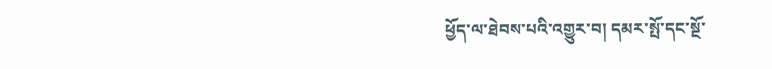ཕྱོད་ལ་ཐེབས་པའི་འགྱུར་བ། དམར་སྤོ་དང་སྔོ་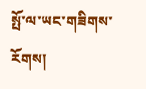སྤོ་ལ་ཡང་གཟིགས་རོགས།